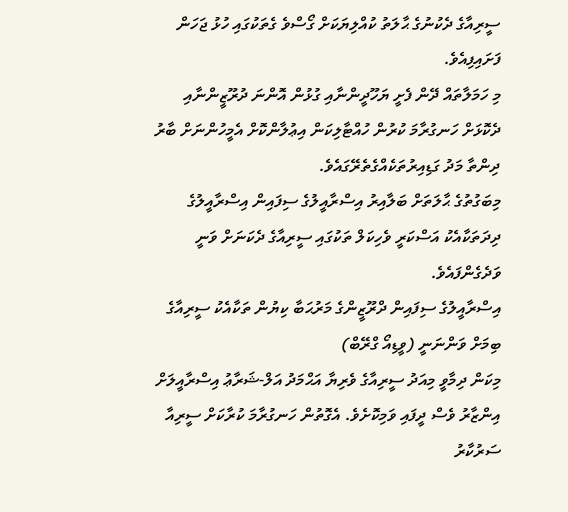ސީރިއާގެ ދެކުނުގެ ޙާލަތު ކުއްލިޔަކަށް ގޯސްވެ ގެތަކުގައި ހުޅު ޖަހަން ފަށައިފިއެވެ.
މި ހަމަލާތައް ދޭން ފެށީ ޔަހޫދީންނާއި ގުޅުން އޮންނަ ދުރޫޒީންނާއި ދެކޮޅަށް ހަނގުރާމަ ކުރުން ހުއްޓާލިކަން އިޢުލާންކޮށް އެމީހުންނަށް ބާރު ދިންތާ މަދު ގަޑިއިރުތަކެއްގެތެރޭގައެވެ.
މިބަގުތުގެ ޙާލަތަށް ބަލާއިރު އިސްރާއީލުގެ ސިފައިން އިސްރާއީލުގެ ދިދަތަކާއެކު އަސްކަރީ ވެހިކަލް ތަކުގައި ސީރިއާގެ ދެކަނަށް ވަނީ ވަދެގެންފައެވެ.
އިސްރާއީލުގެ ސިފައިން ދްރޫޒީންގެ މަރުޙަބާ ކިޔުން ތަކާއެކު ސީރިއާގެ ބިމަށް ވަންނަނީ (ވީޑިއޯ ގްރޭބް)
މިކަން ދިމާވީ މިއަދު ސީރިއާގެ ވެރިޔާ އަޙްމަދު އަލް-ޝަރާޢު އިސްރާއީލަށް އިންޒާރު ވެސް ދީފައި ވަމިކޮށެވެ. އެގޮތުން ހަނގުރާމަ ކުރާކަށް ސީރިއާ ސަރުކާރު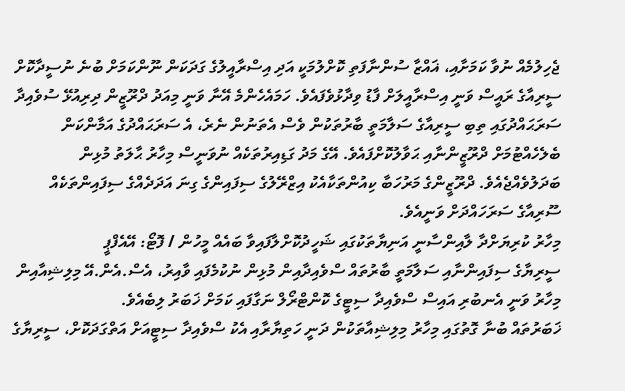ޖެހިލުމެއް ނުވާ ކަމަށާއި، ޣައްޒާ ސުންނާފަތި ކޮށްލުމަކީ އަދި އިސްރާއީލުގެ ގަދަކަން ނޫންކަމަށް ބުނެ ނުސީދާކޮށް ސީރިއާގެ ރައީސް ވަނީ އިސްރާއީލަށް ފާޑު ވިދާޅުވެފައެވެ. ހަމައެހެންމެ އޭނާ ވަނީ މިއަދު ދްރޫޒީން ދިރިއުޅޭ ސުވެއިދާ ސަރަޙައްދުގައި ތިބި ސީރިއާގެ ސަލާމަތީ ބާރުތަކުން ވެސް އެތަނުން ނެރެ، އެ ސަރަޙައްދުގެ އަމާންކަން ބެލެހެއްޓުމަށް ދްރޫޒީންނާއި ޙަވާލުކޮށްފައެވެ. އޭގެ މަދު ގަޑިއިރުތަކެއް ނުވަނީސް މިހާރު ޙާލަތު މުޅިން ބަދަލުވެއްޖެއެވެ. ދްރޫޒީންގެ މަރުހަބާ ކިއުންތަކާއެކު އިޒްރޭލުގެ ސިފައިންގެ ގިނަ އަދަދެއްގެ ސިފައިންތަކެއް ސޫރިއާގެ ސަރަހައްދަށް ވަނީއެވެ.
މިހާރު ކުރިޔަށްދާ ލާއިންސާނީ އަނިޔާތަކުގައި ޝަހީދުކޮށްލާފައިވާ ބައެއް މީހުން / ފޮޓޯ: އޭއެފްޕީ
ސީރިޔާގެ ސިފައިންނާއި ސަލާމަތީ ބާރުތައް ސްވެއިދާއިން މުޅިން ނުކުމެފައި ވާއިރު، އެސް.އެން.އޭ މިލިޝިއާއިން މިހާރު ވަނީ އެނބުރި އައިސް ސްވެއިދާ ސިޓީގެ ކޮންޓްރޯލް ނަގާފައި ކަމަށް ޚަބަރު ލިބެއެވެ.
ޚަބަރުތައް ބުނާ ގޮތުގައި މިހާރު މިލިޝިއާތަކުން ދަނީ ހަތިޔާރާއި އެކު ސްވެއިދާ ސިޓީއަށް އަތްގަދަކޮށް، ސީރިޔާގެ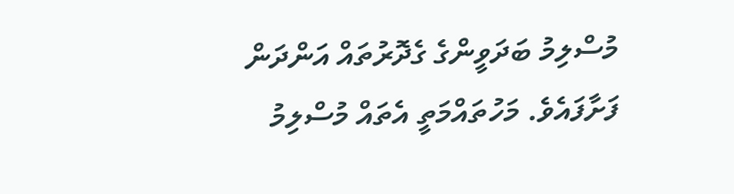މުސްލިމު ބަދަވީންގެ ގެދޮރުތައް އަންދަން ފަށާފައެވެ. މަހުތައްމަތީ އެތައް މުސްލިމު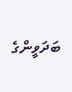ބަދަވީންގެ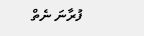ފުރާނަ ނެތް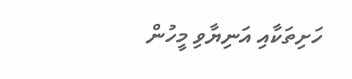ހަށިތަކާއި އަނިޔާވި މީހުން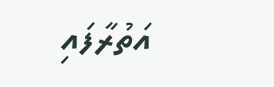އަތުރާފައި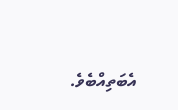އެބަތިއްބެވެ.